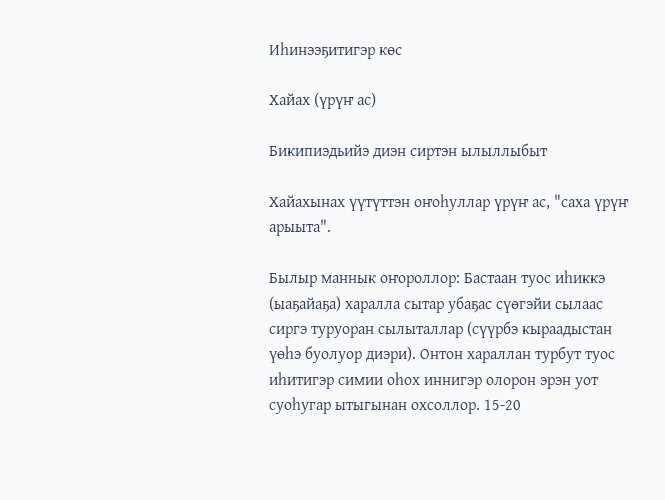Иһинээҕитигэр көс

Хайах (үрүҥ ас)

Бикипиэдьийэ диэн сиртэн ылыллыбыт

Хайахынах үүтүттэн оҥоһуллар үрүҥ ас, "саха үрүҥ арыыта".

Былыр маннык оҥороллор: Бастаан туос иһиккэ (ыаҕайаҕа) харалла сытар убаҕас сүөгэйи сылаас сиргэ туруоран сылыталлар (сүүрбэ кыраадыстан үөһэ буолуор диэри). Онтон хараллан турбут туос иһитигэр симии оһох иннигэр олорон эрэн уот суоһугар ытыгынан охсоллор. 15-20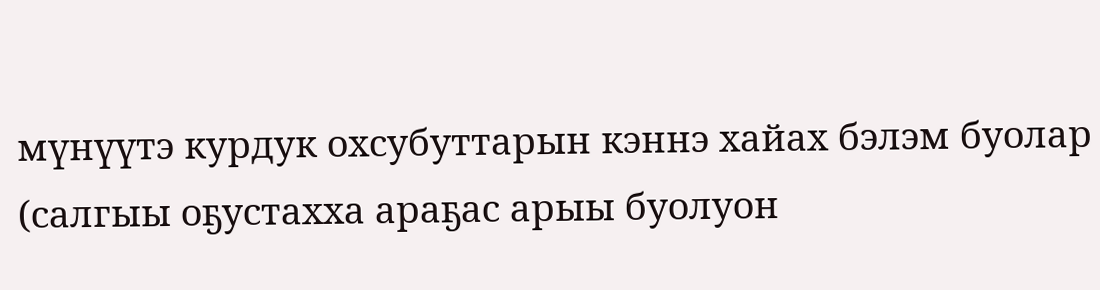мүнүүтэ курдук охсубуттарын кэннэ хайах бэлэм буолар (салгыы оҕустахха араҕас арыы буолуон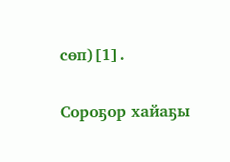сөп)[1].

Сороҕор хайаҕы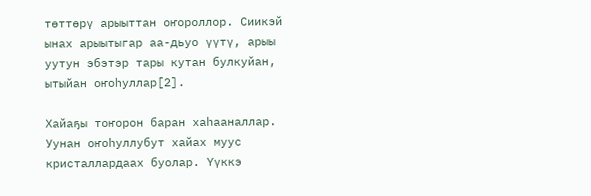төттөрү арыыттан оҥороллор. Сиикэй ынах арыытыгар аа-дьуо үүтү, арыы уутун эбэтэр тары кутан булкуйан, ытыйан оҥоһуллар[2].

Хайаҕы тоҥорон баран хаһааналлар. Уунан оҥоһуллубут хайах муус кристаллардаах буолар. Үүккэ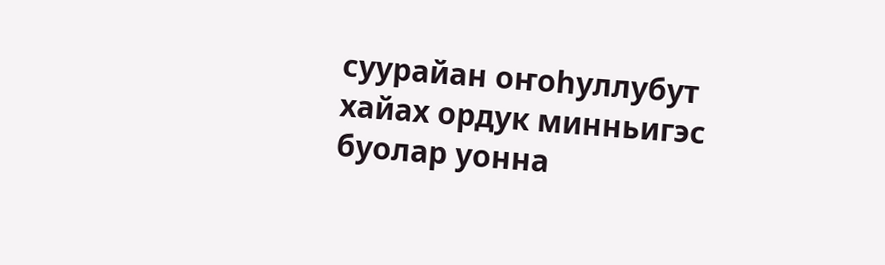суурайан оҥоһуллубут хайах ордук минньигэс буолар уонна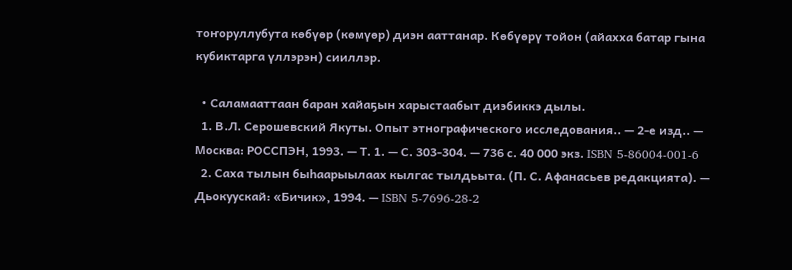тоҥоруллубута көбүөр (көмүөр) диэн ааттанар. Көбүөрү тойон (айахха батар гына кубиктарга үллэрэн) сииллэр.

  • Саламааттаан баран хайаҕын харыстаабыт диэбиккэ дылы.
  1. В.Л. Серошевский Якуты. Опыт этнографического исследования.. — 2-е изд.. — Москва: РОССПЭН, 1993. — Т. 1. — С. 303-304. — 736 с. 40 000 экз. ISBN 5-86004-001-6
  2. Саха тылын быһаарыылаах кылгас тылдьыта. (П. С. Афанасьев редакцията). — Дьокуускай: «Бичик», 1994. — ISBN 5-7696-28-2